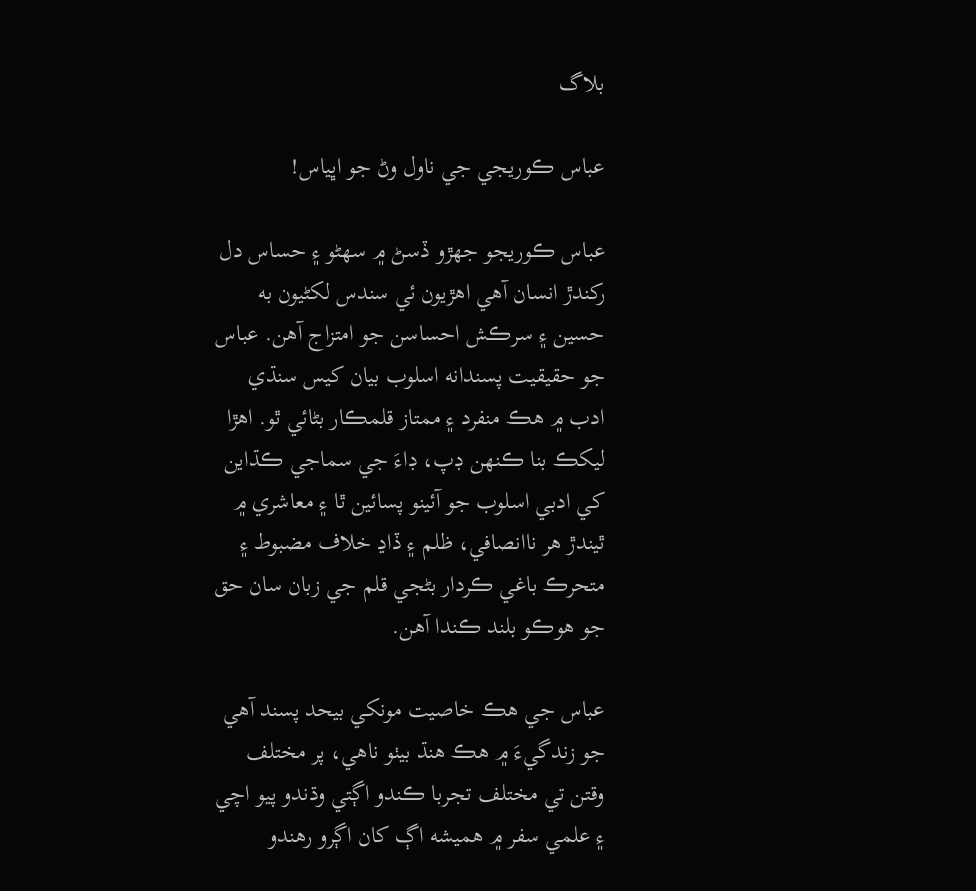بلاگ

عباس ڪوريجي جي ناول وڻ جو اڀياس!

عباس ڪوريجو جهڙو ڏسڻ ۾ سهڻو ۽ حساس دل رکندڙ انسان آهي اهڙيون ئي سندس لکڻيون به حسين ۽ سرڪش احساسن جو امتزاج آهن. عباس جو حقيقيت پسندانه اسلوب بيان کيس سنڌي ادب ۾ ھڪ منفرد ۽ ممتاز قلمڪار بڻائي ٿو. اھڙا ليکڪ بنا ڪنهن ڊپ، ڊاءَ جي سماجي ڪڌاين کي ادبي اسلوب جو آئينو پسائين ٿا ۽ معاشري ۾ ٿيندڙ ھر ناانصافي، ظلم ۽ ڏاڍ خلاف مضبوط ۽ متحرڪ باغي ڪردار بڻجي قلم جي زبان سان حق جو ھوڪو بلند ڪندا آھن.

عباس جي ھڪ خاصيت مونکي بيحد پسند آهي جو زندگيءَ ۾ هڪ هنڌ بيٺو ناهي، پر مختلف وقتن تي مختلف تجربا ڪندو اڳتي وڌندو پيو اچي ۽ علمي سفر ۾ ھميشه اڳ کان اڳرو رهندو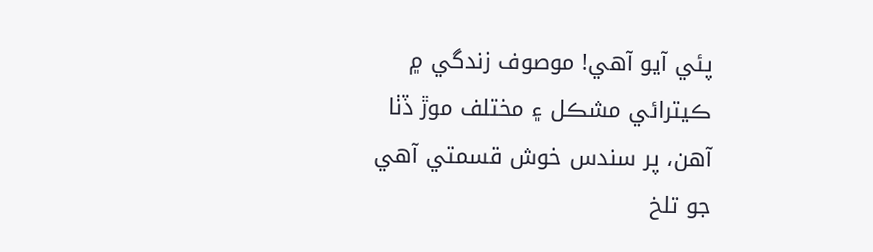پئي آيو آھي! موصوف زندگي ۾ ڪيترائي مشڪل ۽ مختلف موڙ ڏٺا آھن، پر سندس خوش قسمتي آھي جو تلخ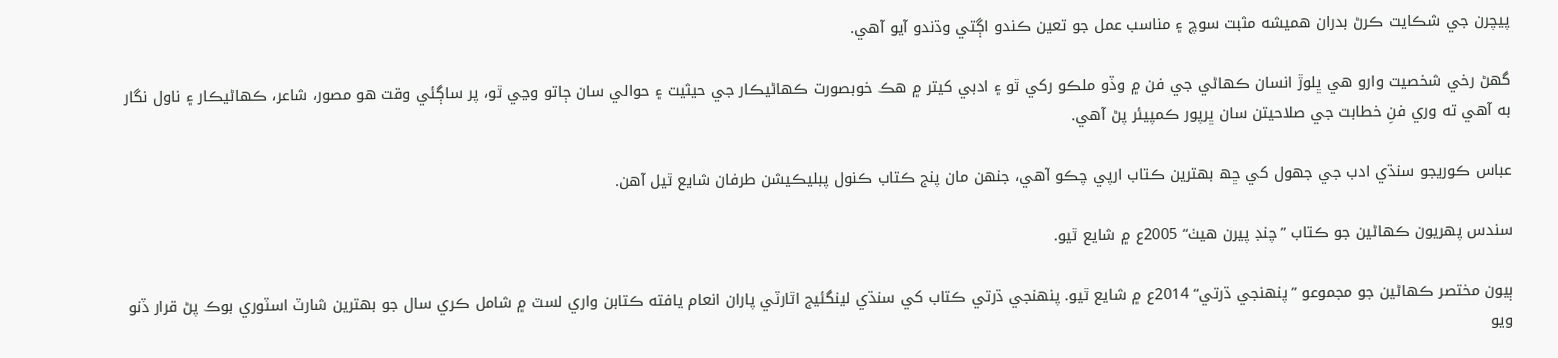پيچرن جي شڪايت ڪرڻ بدران ھميشه مثبت سوچ ۽ مناسب عمل جو تعين ڪندو اڳتي وڌندو آيو آهي.

گهڻ رخي شخصيت وارو ھي ڀلوڙ انسان ڪھاڻي جي فن ۾ وڏو ملڪو رکي ٿو ۽ ادبي کيتر ۾ ھڪ خوبصورت ڪهاڻيڪار جي حيثيت ۽ حوالي سان ڄاتو وڃي ٿو، پر ساڳئي وقت ھو مصور، شاعر، ڪھاڻيڪار ۽ ناول نگار به آھي ته وري فنِ خطابت جي صلاحيتن سان ڀرپور ڪمپيئر پڻ آهي.

عباس ڪوريجو سنڌي ادب جي جهول کي ڇھ بهترين ڪتاب ارپي چڪو آهي، جنھن مان پنج ڪتاب ڪنول پبليڪيشن طرفان شايع ٿيل آهن.

سندس پهريون ڪهاڻين جو ڪتاب ”چنڊ پيرن هيٺ“ 2005ع ۾ شايع ٿيو.

ٻيون مختصر ڪهاڻين جو مجموعو ”پنهنجي ڌرتي“ 2014ع ۾ شايع ٿيو. پنھنجي ڌرتي ڪتاب کي سنڌي لينگئيج اٿارٽي پاران انعام يافته ڪتابن واري لسٽ ۾ شامل ڪري سال جو بهترين شارٽ اسٽوري بوڪ پڻ قرار ڏنو ويو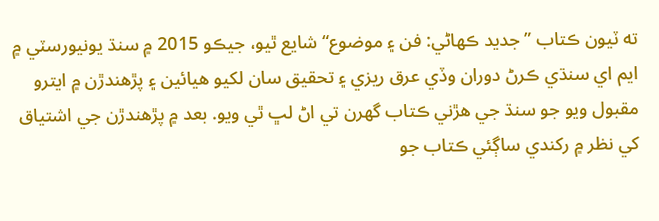ته ٽيون ڪتاب ”جديد ڪهاڻي: فن ۽ موضوع“ شايع ٿيو، جيڪو 2015 ۾ سنڌ يونيورسٽي ۾ ايم اي سنڌي ڪرڻ دوران وڏي عرق ريزي ۽ تحقيق سان لکيو هيائين ۽ پڙهندڙن ۾ ايترو مقبول ويو جو سنڌ جي ھڙني ڪتاب گهرن تي اڻ لڀ ٿي ويو. بعد ۾ پڙھندڙن جي اشتياق کي نظر ۾ رکندي ساڳئي ڪتاب جو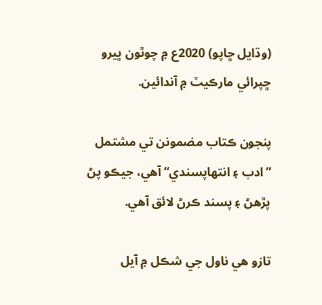(وڌايل ڇاپو) 2020ع ۾ چوٿون ڀيرو ڇپرائي مارڪيٽ ۾ آندائين.

پنجون ڪتاب مضمونن تي مشتمل ”ادب ۽ انتهاپسندي“ آهي، جيڪو پڻ پڙهڻ ۽ پسند ڪرڻ لائق آهي.

تازو هي ناول جي شڪل ۾ آيل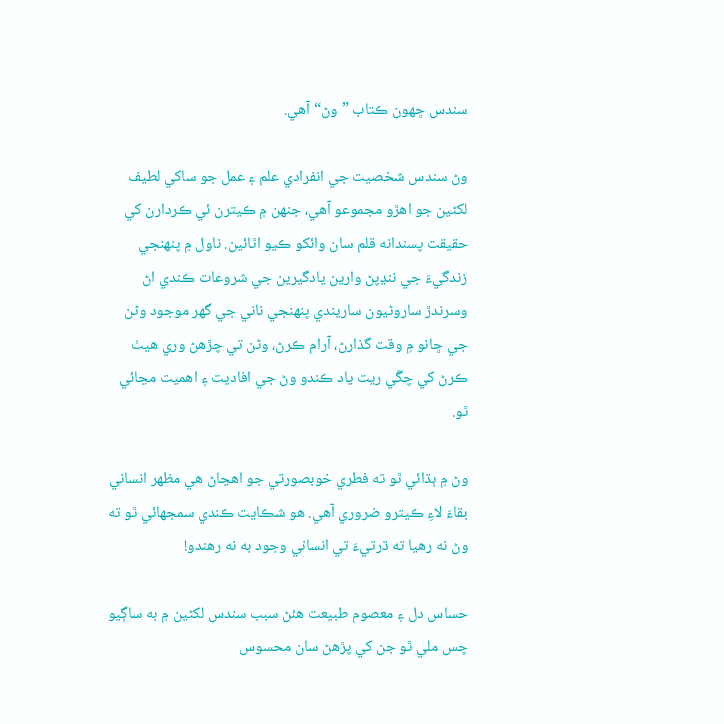سندس ڇھون ڪتاب ”وڻ“ آھي.

وڻ سندس شخصيت جي انفرادي علم ۽ عمل جو ساکي لطيف لکڻين جو اھڙو مجموعو آهي، جنھن ۾ ڪيترن ئي ڪردارن کي حقيقت پسندانه قلم سان وائکو ڪيو اٿائين. ناول ۾ پنهنجي زندگيءَ جي ننڍپڻ وارين يادگيرين جي شروعات ڪندي اڻ وسرندڙ ساروڻيون ساريندي پنھنجي ناني جي گهر موجود وڻن جي ڇانو ۾ وقت گذارڻ، آرام ڪرڻ، وڻن تي چڙهڻ وري ھيٺ ڪرڻ کي چڱي ريت ياد ڪندو وڻ جي افاديت ۽ اھميت مڃائي ٿو.

وڻ ۾ ٻڌائي ٿو ته فطري خوبصورتي جو اھڃاڻ ھي مظھر انساني بقاءَ لاءِ ڪيترو ضروري آھي. ھو شڪايت ڪندي سمجهائي ٿو ته وڻ نه رھيا ته ڌرتيءَ تي انساني وجود به نه رهندو!

حساس دل ۽ معصوم طبيعت ھئڻ سبب سندس لکڻين ۾ به ساڳيو چس ملي ٿو جن کي پڙهڻ سان محسوس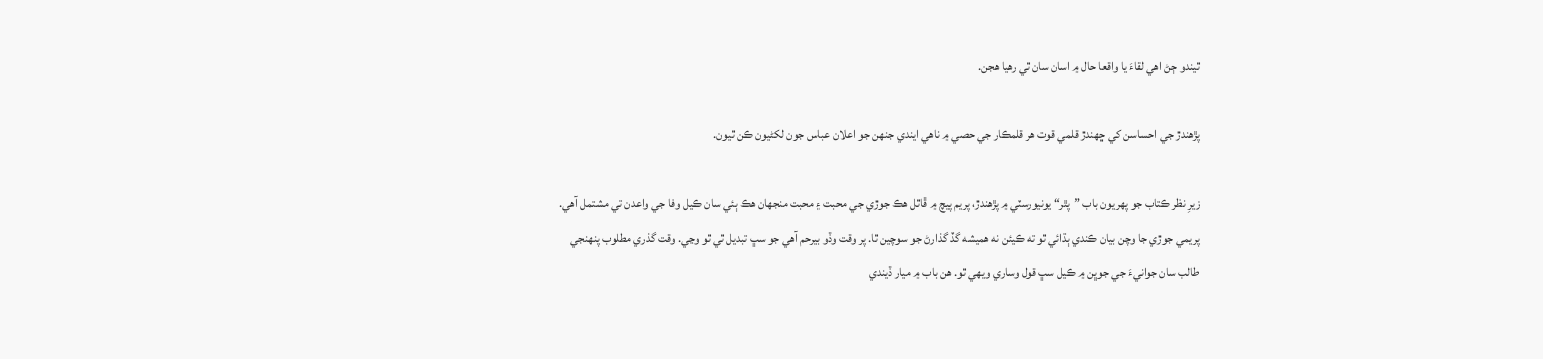ٿيندو ڄڻ اهي لقاءَ يا واقعا حال ۾ اسان سان ٿي رھيا هجن.

پڙھندڙ جي احساسن کي ڇھندڙ قلمي قوت ھر قلمڪار جي حصي ۾ ناھي ايندي جنهن جو اعلان عباس جون لکڻيون ڪن ٿيون.

زيرِ نظر ڪتاب جو پهريون باب ”پٿر“ يونيورسٽي ۾ پڙھندڙ، پريم پيچ ۾ ڦاٿل ھڪ جوڙي جي محبت ۽ محبت منجھان هڪ ٻئي سان ڪيل وفا جي واعدن تي مشتمل آھي. پريمي جوڙي جا وچن بيان ڪندي ٻڌائي ٿو ته ڪيئن نه هميشه گڏ گذارڻ جو سوچين ٿا. پر وقت وڏو بيرحم آھي جو سڀ تبديل ٿي ٿو وڃي. وقت گذري مطلوب پنھنجي طالب سان جوانيءَ جي جوڀن ۾ ڪيل سڀ قول وساري ويھي ٿو. ھن باب ۾ ميار ڏيندي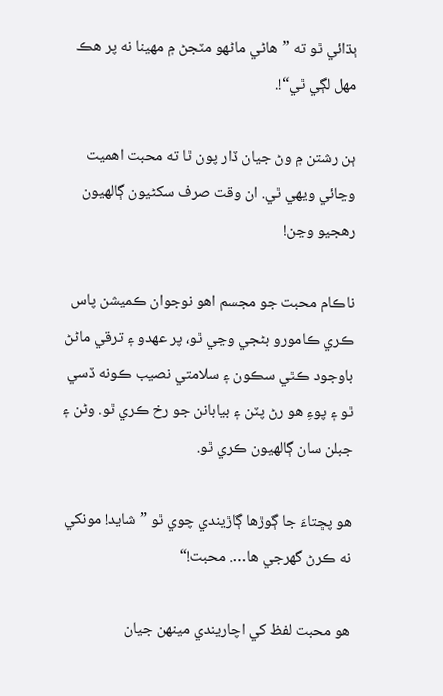ٻڌائي ٿو ته ”هاڻي ماڻهو مٽجڻ ۾ مهينا نه پر ھڪ مهل لڳي ٿي“!.

ٻن رشتن ۾ وڻ جيان ڏار پون ٿا ته محبت اھميت وڃائي ويهي ٿي. ان وقت صرف سکڻيون ڳالهيون رهجيو وڃن!

ناڪام محبت جو مجسم اھو نوجوان ڪميشن پاس ڪري ڪامورو بڻجي وڃي ٿو، پر عھدو ۽ ترقي ماڻڻ باوجود ڪٿي سڪون ۽ سلامتي نصيب ڪونه ڏسي ٿو ۽ پوءِ هو رڻ پٽن ۽ بيابانن جو رخ ڪري ٿو. وڻن ۽ جبلن سان ڳالهيون ڪري ٿو.

ھو پڇتاءَ جا ڳوڙھا ڳاڙيندي چوي ٿو ”شايد! مونکي نه ڪرڻ گهرجي ها…. محبت!“

هو محبت لفظ کي اچاريندي مينھن جيان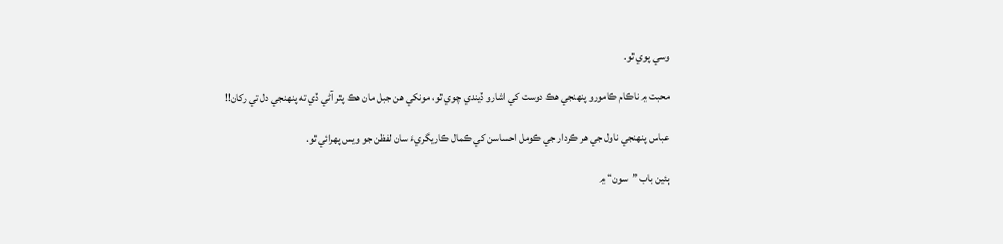وسي پوي ٿو.

محبت ۾ ناڪام ڪامورو پنھنجي ھڪ دوست کي اشارو ڏيندي چوي ٿو، مونکي ھن جبل مان هڪ پٿر آڻي ڏي ته پنھنجي دل تي رکان!!

عباس پنھنجي ناول جي ھر ڪردار جي ڪومل احساسن کي ڪمال ڪاريگريءَ سان لفظن جو ويس پھرائي ٿو.

ٻئين باب ”سون“ ۾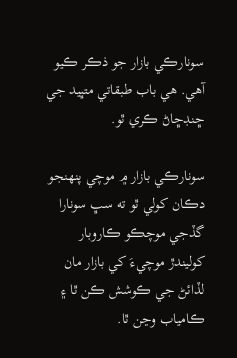سونارڪي بازار جو ذڪر ڪيو آھي. ھي باب طبقاتي متڀيد جي ڇنڊڇاڻ ڪري ٿو.

سونارڪي بازار ۾ موچي پنھنجو دڪان کولي ٿو ته سڀ سونارا گڏجي موچڪو ڪاروبار کوليندڙ موچيءَ کي بازار مان لڏائڻ جي ڪوشش ڪن ٿا ۽ ڪامياب وڃن ٿا.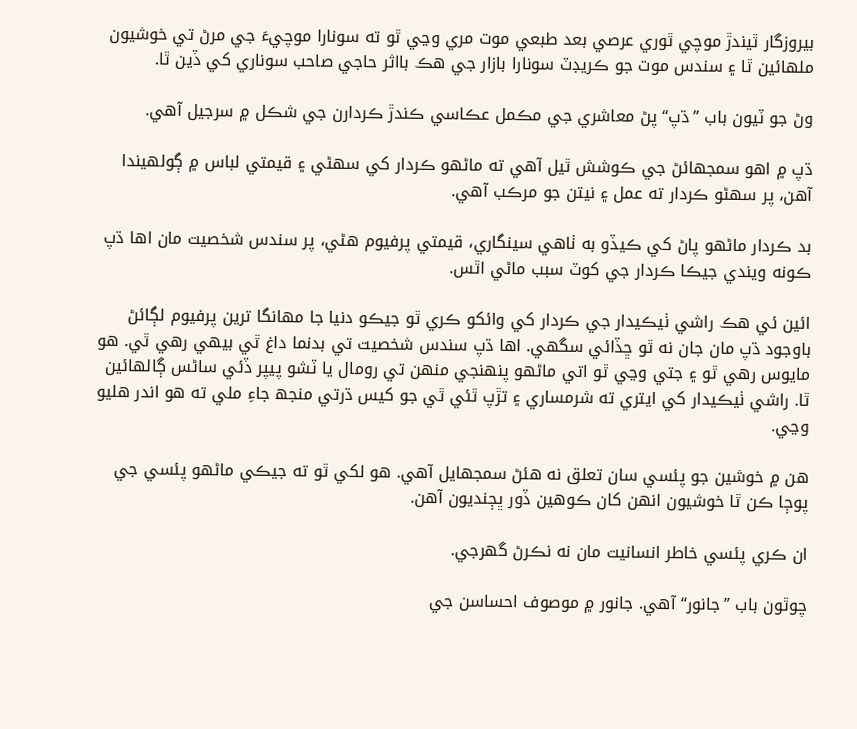بيروزگار ٿيندڙ موچي ٿوري عرصي بعد طبعي موت مري وڃي ٿو ته سونارا موچيءَ جي مرڻ تي خوشيون ملھائين ٿا ۽ سندس موت جو ڪريڊٽ سونارا بازار جي ھڪ بااثر حاجي صاحب سوناري کي ڏين ٿا.

وڻ جو ٽيون باب ”ڌپ“ پڻ معاشري جي مڪمل عڪاسي ڪندڙ ڪردارن جي شڪل ۾ سرجيل آهي.

ڌپ ۾ اهو سمجھائڻ جي ڪوشش ٿيل آهي ته ماڻهو ڪردار کي سهڻي ۽ قيمتي لباس ۾ ڳولهيندا آهن، پر سھڻو ڪردار ته عمل ۽ نيتن جو مرڪب آھي.

بد ڪردار ماڻھو پاڻ کي ڪيڏو به ٺاھي سينگاري، قيمتي پرفيوم هڻي، پر سندس شخصيت مان اها ڌپ ڪونه ويندي جيڪا ڪردار جي کوٽ سبب ماڻي اٿس.

ائين ئي هڪ راشي ٺيڪيدار جي ڪردار کي وائکو ڪري ٿو جيڪو دنيا جا مهانگا ترين پرفيوم لڳائڻ باوجود ڌپ مان جان نه ٿو ڇڏائي سگهي. اها ڌپ سندس شخصيت تي بدنما داغ ٿي بيهي رهي ٿي. ھو مايوس رھي ٿو ۽ جتي وڃي ٿو اتي ماڻھو پنھنجي منھن تي رومال يا ٽشو پيپر ڏئي ساڻس ڳالھائين ٿا. راشي ٺيڪيدار کي ايتري ته شرمساري ۽ تڙپ ٿئي ٿي جو کيس ڌرتي منجھ جاءِ ملي ته هو اندر هليو وڃي.

هن ۾ خوشين جو پئسي سان تعلق نه ھئڻ سمجھايل آھي. ھو لکي ٿو ته جيڪي ماڻهو پئسي جي پوڄا ڪن ٿا خوشيون انھن کان ڪوھين ڏور ڀڄنديون آهن.

ان ڪري پئسي خاطر انسانيت مان نه نڪرڻ گهرجي.

چوٿون باب ”جانور“ آهي. جانور ۾ موصوف احساسن جي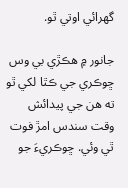گھرائي اوتي ٿو.

جانور ۾ هڪڙي بي وس ڇوڪري جي ڪٿا لکي ٿو ته ھن جي پيدائش وقت سندس امڙ فوت ٿي وئي. ڇوڪريءَ جو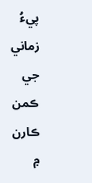پيءُ زماني جي ڪمن ڪارن ۾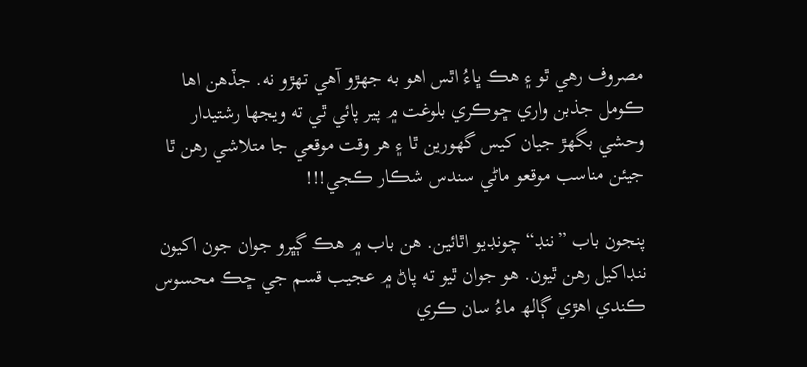مصروف رھي ٿو ۽ ھڪ ڀاءُ اٿس اھو به جهڙو آھي تھڙو نه. جڏهن اها ڪومل جذبن واري ڇوڪري بلوغت ۾ پير پائي ٿي ته ويجھا رشتيدار وحشي بگهڙ جيان کيس گھورين ٿا ۽ ھر وقت موقعي جا متلاشي رھن ٿا جيئن مناسب موقعو ماڻي سندس شڪار ڪجي!!!

پنجون باب ”ننڊ“ چونڊيو اٿائين. ھن باب ۾ هڪ ڳڀرو جوان جون اکيون ننڊاکيل رهن ٿيون. ھو جوان ٿيو ته پاڻ ۾ عجيب قسم جي ڇڪ محسوس ڪندي اهڙي ڳالھ ماءُ سان ڪري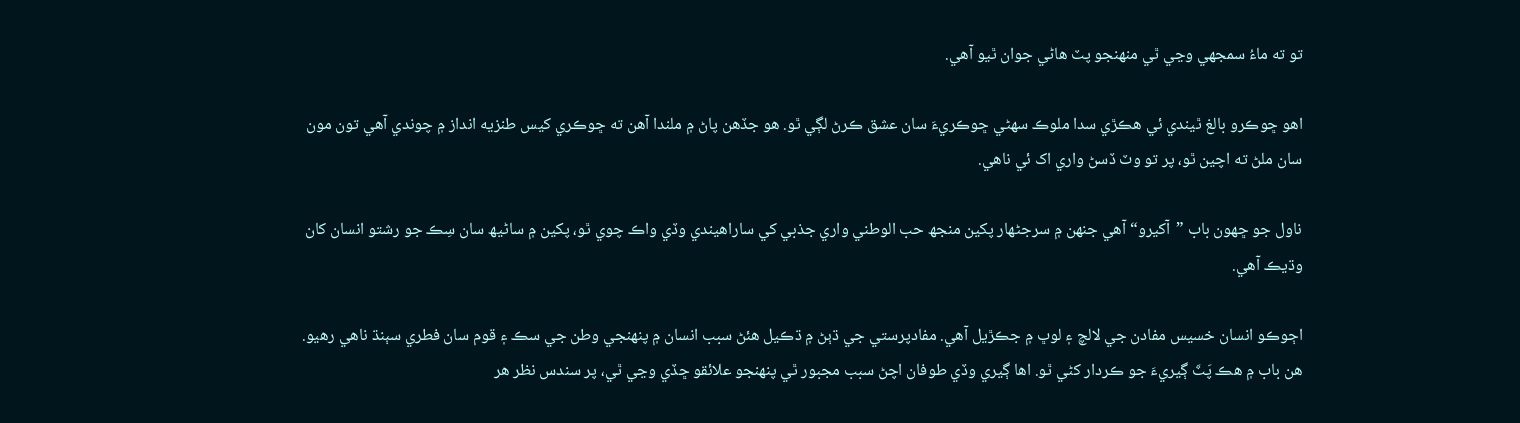تو ته ماءُ سمجهي وڃي ٿي منهنجو پٽ هاڻي جوان ٿيو آهي.

اھو ڇوڪرو بالغ ٿيندي ئي هڪڙي سدا ملوڪ سھڻي ڇوڪريءَ سان عشق ڪرڻ لڳي ٿو. ھو جڏھن پاڻ ۾ ملندا آھن ته ڇوڪري کيس طنزيه انداز ۾ چوندي آھي تون مون سان ملڻ ته اچين ٿو، پر تو وٽ ڏسڻ واري اک ئي ناهي.

ناول جو ڇهون باب ”آکيرو“ آهي جنهن ۾ سرجڻھار پکين منجھ حب الوطني واري جذبي کي ساراھيندي وڏي واڪ چوي ٿو، پکين ۾ ساڻيھ سان سِڪ جو رشتو انسان کان وڌيڪ آهي.

اڄوڪو انسان خسيس مفادن جي لالچ ۽ لوڀ ۾ جڪڙيل آهي. مفادپرستي جي ڌٻڻ ۾ ڌڪيل ھئڻ سبب انسان ۾ پنهنجي وطن جي سڪ ۽ قوم سان فطري سٻنڌ ناهي رھيو. ھن باب ۾ ھڪ پَٽَ ڳيريءَ جو ڪردار کڻي ٿو. اها ڳيري وڏي طوفان اچڻ سبب مجبور ٿي پنهنجو علائقو ڇڏي وڃي ٿي، پر سندس نظر هر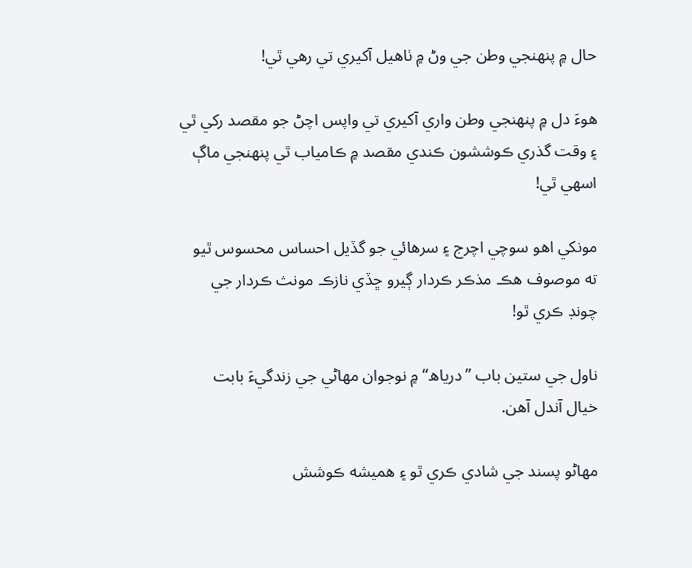حال ۾ پنهنجي وطن جي وڻ ۾ ٺاهيل آکيري تي رھي ٿي!

هوءَ دل ۾ پنهنجي وطن واري آکيري تي واپس اچڻ جو مقصد رکي ٿي ۽ وقت گذري ڪوششون ڪندي مقصد ۾ ڪامياب ٿي پنهنجي ماڳ اسھي ٿي!

مونکي اھو سوچي اچرج ۽ سرھائي جو گڏيل احساس محسوس ٿيو ته موصوف ھڪ مذڪر ڪردار ڳيرو ڇڏي نازڪ مونث ڪردار جي چونڊ ڪري ٿو!

ناول جي ستين باب ”درياھ“ ۾ نوجوان مهاڻي جي زندگيءَ بابت خيال آندل آهن.

مهاڻو پسند جي شادي ڪري ٿو ۽ ھميشه ڪوشش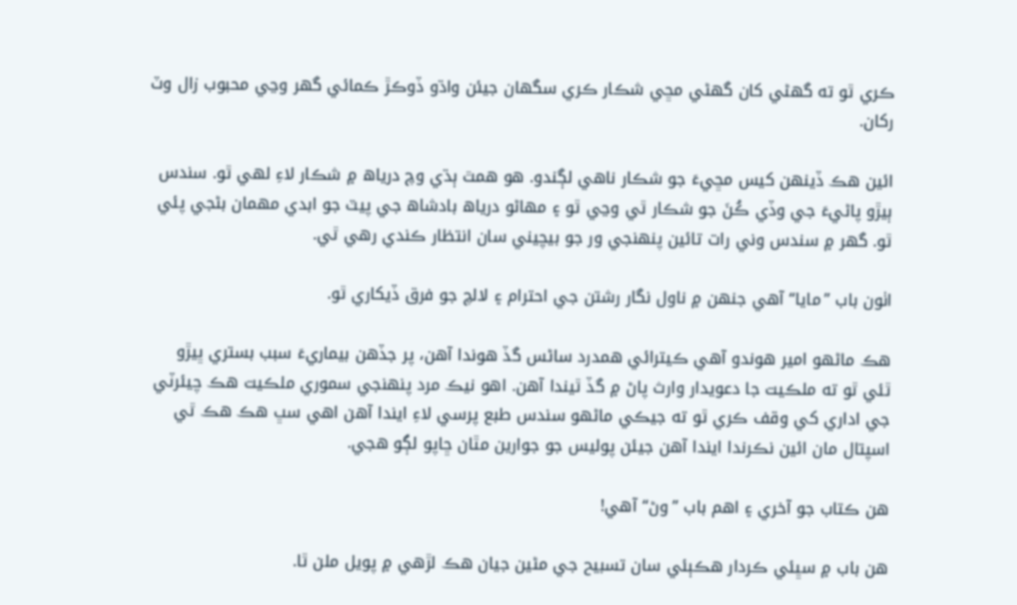ڪري ٿو ته گھڻي کان گھڻي مڇي شڪار ڪري سگھان جيئن واڌو ڏوڪڙ ڪمائي گهر وڃي محبوب زال وٽ رکان.

ائين هڪ ڏينهن کيس مڇيءَ جو شڪار ناهي لڳندو. ھو همٿ ٻڌي وچ درياھ ۾ شڪار لاءِ لھي ٿو. سندس ٻيڙو پاڻيءَ جي وڏي ڪُنَ جو شڪار ٿي وڃي ٿو ۽ مھاڻو درياھ بادشاھ جي پيٽ جو ابدي مهمان بڻجي پئي ٿو. گھر ۾ سندس وني رات تائين پنھنجي ور جو بيچيني سان انتظار ڪندي رھي ٿي.

اٺون باب ”مايا“ آهي جنهن ۾ ناول نگار رشتن جي احترام ۽ لالچ جو فرق ڏيکاري ٿو.

ھڪ ماڻهو امير هوندو آهي ڪيترائي همدرد ساڻس گڏ هوندا آهن، پر جڏهن بيماريءَ سبب بستري ڀيڙو ٿئي ٿو ته ملڪيت جا دعويدار وارث پاڻ ۾ گڏ ٿيندا آهن. اھو نيڪ مرد پنهنجي سموري ملڪيت هڪ چيئرٽي جي اداري کي وقف ڪري ٿو ته جيڪي ماڻهو سندس طبع پرسي لاءِ ايندا آھن اھي سڀ هڪ هڪ ٿي اسپتال مان ائين نڪرندا ايندا آهن جيئن پوليس جو جوارين مٿان ڇاپو لڳو ھجي.

هن ڪتاب جو آخري ۽ اهم باب ”وڻ“ آهي!

ھن باب ۾ سڀئي ڪردار هڪٻئي سان تسبيح جي مڻين جيان ھڪ لڙھي ۾ پويل ملن ٿا.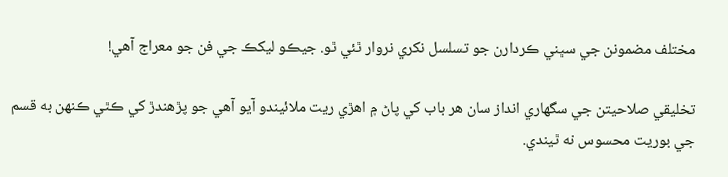مختلف مضمونن جي سڀني ڪردارن جو تسلسل نکري نروار ٿئي ٿو. جيڪو ليکڪ جي فن جو معراج آھي!

تخليقي صلاحيتن جي سگھاري انداز سان هر باب کي پاڻ ۾ اھڙي ريت ملائيندو آيو آهي جو پڙهندڙ کي ڪٿي ڪنهن به قسم جي بوريت محسوس نه ٿيندي.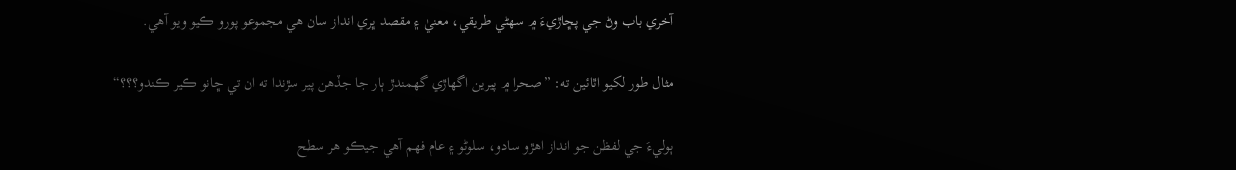آخري باب وڻ جي پڇاڙيءَ ۾ سهڻي طريقي، معنيٰ ۽ مقصد ڀري انداز سان ھي مجموعو پورو ڪيو ويو آهي.

مثال طور لکيو اٿائين ته: ”صحرا ۾ پيرين اگهاڙي گهمندڙ ٻار جا جڏهن پير سڙندا ته ان تي ڇانو ڪير ڪندو؟؟؟“

ٻوليءَ جي لفظن جو انداز اھڙو سادو، سلوڻو ۽ عام فھم آھي جيڪو ھر سطح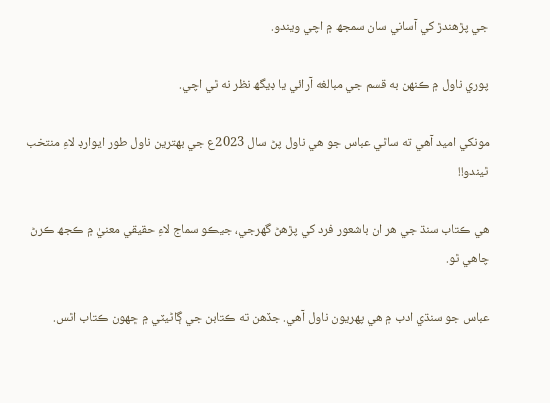جي پڙھندڙ کي آساني سان سمجھ ۾ اچي ويندو.

پوري ناول ۾ ڪنهن به قسم جي مبالغه آرائي يا ڊيگھ نظر نه ٿي اچي.

مونکي اميد آهي ته ساٿي عباس جو هي ناول پڻ سال 2023ع جي بهترين ناول طور ايوارڊ لاءِ منتخب ٿيندو!!

هي ڪتاب سنڌ جي هر ان باشعور فرد کي پڙهڻ گهرجي، جيڪو سماج لاءِ حقيقي معنيٰ ۾ ڪجھ ڪرڻ چاهي ٿو.

عباس جو سنڌي ادب ۾ ھي پهريون ناول آهي. جڏهن ته ڪتابن جي ڳاڻيٽي ۾ ڇھون ڪتاب اٿس.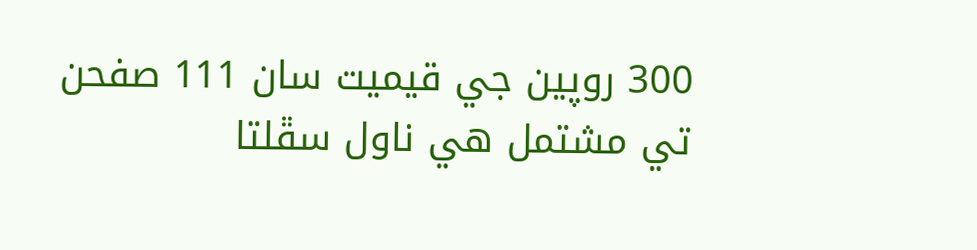300 روپين جي قيميت سان 111 صفحن تي مشتمل ھي ناول سڦلتا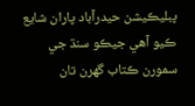پبليڪيشن حيدرآباد پاران شايع ڪيو آهي جيڪو سنڌ جي سمورن ڪتاب گهرن تان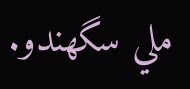ملي سگهندو.